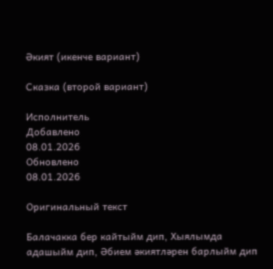Әкият (икенче вариант)

Сказка (второй вариант)

Исполнитель
Добавлено
08.01.2026
Обновлено
08.01.2026

Оригинальный текст

Балачакка бер кайтыйм дип, Хыялымда адашыйм дип, Әбием әкиятләрен барлыйм дип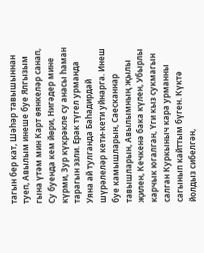тагын бер кат, Шәһәр тавышыннан туеп, Авылым инеше буе Ялгызым гына үтәм мин Карт өянкеләр санап, Су буенда кем йөри, Нигәдер мине күрми, Зур күкрәкле су анасы һаман тарагын эзли. Ерак түгел урманда Уяна ай тулганда Баһадирдай шүрәлеләр кети-кети уйнарга. Инеш буе камышларын, Саесканнар тавышларын, Авылымның җылы җилен, Кечкенә бака күлен, Убырлы карчык югалган, Үги кыз сукмагын салган Куркыныч кара урманны сагынып кайттым бүген. Күктә йолдыз сибелгән,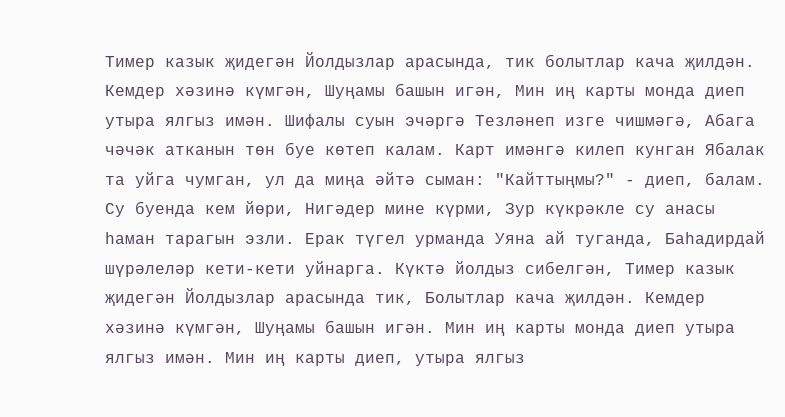Тимер казык җидегән Йолдызлар арасында, тик болытлар кача җилдән. Кемдер хәзинә күмгән, Шуңамы башын игән, Мин иң карты монда диеп утыра ялгыз имән. Шифалы суын эчәргә Тезләнеп изге чишмәгә, Абага чәчәк атканын төн буе көтеп калам. Карт имәнгә килеп кунган Ябалак та уйга чумган, ул да миңа әйтә сыман: "Кайттыңмы?" - диеп, балам. Су буенда кем йөри, Нигәдер мине күрми, Зур күкрәкле су анасы һаман тарагын эзли. Ерак түгел урманда Уяна ай туганда, Баһадирдай шүрәлеләр кети-кети уйнарга. Күктә йолдыз сибелгән, Тимер казык җидегән Йолдызлар арасында тик, Болытлар кача җилдән. Кемдер хәзинә күмгән, Шуңамы башын игән. Мин иң карты монда диеп утыра ялгыз имән. Мин иң карты диеп, утыра ялгыз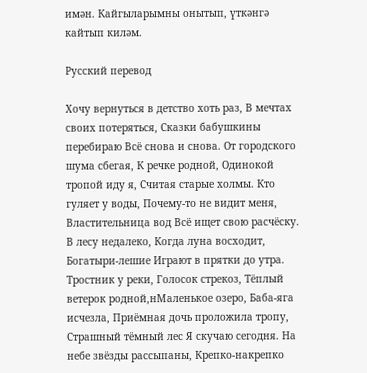имән. Кайгыларымны онытып, үткәнгә кайтып киләм.

Русский перевод

Хочу вернуться в детство хоть раз, В мечтах своих потеряться, Сказки бабушкины перебираю Всё снова и снова. От городского шума сбегая, К речке родной, Одинокой тропой иду я, Считая старые холмы. Кто гуляет у воды, Почему-то не видит меня, Властительница вод Всё ищет свою расчёску. В лесу недалеко, Когда луна восходит, Богатыри-лешие Играют в прятки до утра. Тростник у реки, Голосок стрекоз, Тёплый ветерок родной,нМаленькое озеро, Баба-яга исчезла, Приёмная дочь проложила тропу, Страшный тёмный лес Я скучаю сегодня. На небе звёзды рассыпаны, Крепко-накрепко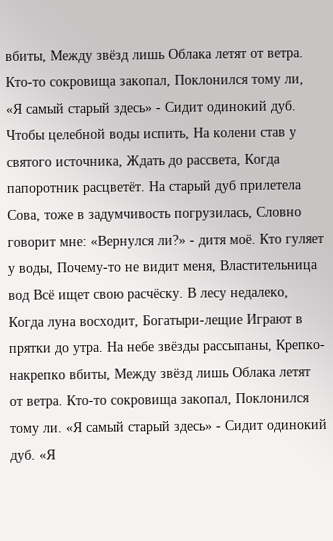вбиты, Между звёзд лишь Облака летят от ветра. Кто-то сокровища закопал, Поклонился тому ли, «Я самый старый здесь» - Сидит одинокий дуб. Чтобы целебной воды испить, На колени став у святого источника, Ждать до рассвета, Когда папоротник расцветёт. На старый дуб прилетела Сова, тоже в задумчивость погрузилась, Словно говорит мне: «Вернулся ли?» - дитя моё. Кто гуляет у воды, Почему-то не видит меня, Властительница вод Всё ищет свою расчёску. В лесу недалеко, Когда луна восходит, Богатыри-лещие Играют в прятки до утра. На небе звёзды рассыпаны, Крепко-накрепко вбиты, Между звёзд лишь Облака летят от ветра. Кто-то сокровища закопал, Поклонился тому ли. «Я самый старый здесь» - Сидит одинокий дуб. «Я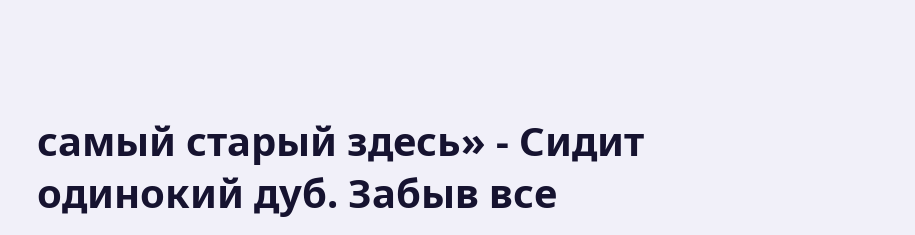самый старый здесь» - Сидит одинокий дуб. Забыв все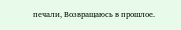печали, Возвращаюсь в прошлое.